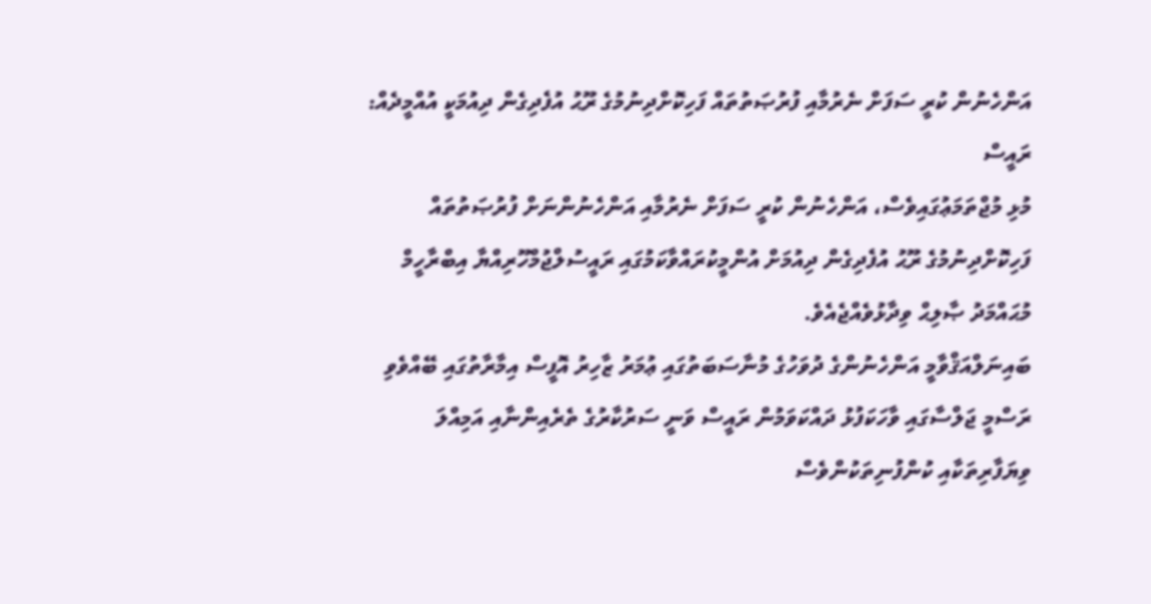އަންހެނުން ކުރީ ސަފަށް ނެރުމާއި ފުރުޞަތުތައް ފަހިކޮށްދިނުމުގެ ރޫޙު އުފެދިގެން ދިއުމަކީ އުއްމީދެއް: ރައީސް
މުޅި މުޖްތަމަޢުގައިވެސް، އަންހެނުން ކުރީ ސަފަށް ނެރުމާއި އަންހެނުންނަށް ފުރުޞަތުތައް ފަހިކޮށްދިނުމުގެ ރޫޙު އުފެދިގެން ދިއުމަށް އުންމީކުރައްވާކަމުގައި ރައީސުލްޖުމްހޫރިއްޔާ އިބްރާހީމް މުޙައްމަދު ޞާލިޙް ވިދާޅުވެއްޖެއެވެ.
ބައިނަލްއަޤްވާމީ އަންހެނުންގެ ދުވަހުގެ މުނާސަބަތުގައި ޢުމަރު ޒާހިރު އޮފީސް އިމާރާތުގައި ބޭއްވެވި ރަސްމީ ޖަލްސާގައި ވާހަކަފުޅު ދައްކަވަމުން ރައީސް ވަނީ ސަރުކާރުގެ ތެރެއިންނާއި އަމިއްލަ ވިޔަފާރިތަކާއި ކުންފުނިތަކުންވެސް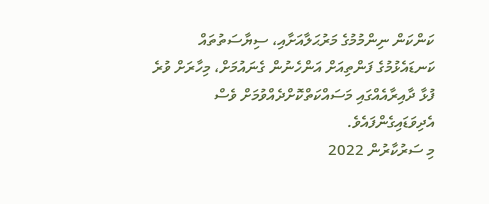ކަންކަން ނިންމުމުގެ މަރުޙަލާއަށާއި، ސިޔާސަތުތައް ކަނޑައެޅުމުގެ ފަންތިއަށް އަންހެނުން ގެނައުމަށް، މިހާރަށް ވުރެ ފުޅާ ދާއިރާއެއްގައި މަސައްކަތްކޮށްދެއްވުމަށް ވެސް އެދިވަޑައިގެންފައެވެ.
މި ސަރުކާރުން 2022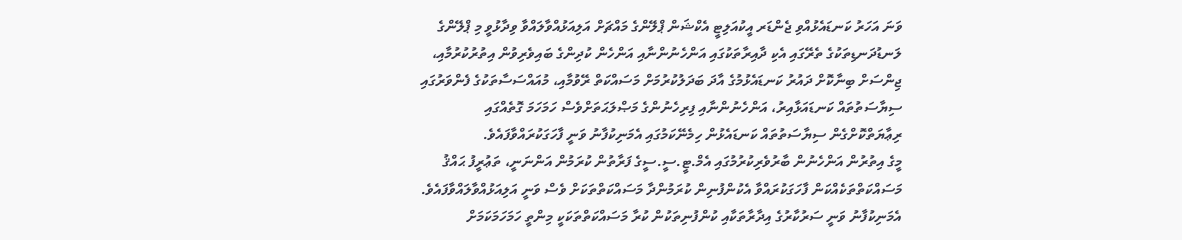ވަނަ އަހަރު ކަނޑައެޅުއްވި ޖެންޑަރ އީކުއަލިޓީ އެކްޝަން ޕްލޭންގެ މައްޗަށް އަލިއަޅުއްވާލައްވާ ވިދާޅުވީ މި ޕްލޭންގެ ލަނޑުދަނޑިތަކުގެ ތެރޭގައި އެކި ދާއިރާތަކުގައި އަންހެނުންނާއި އަންހެން ކުދިންގެ ބައިވެރިވުން އިތުރުކުރުމާއި، ޖިންސަށް ބިނާކޮށް ދައުރު ކަނޑައެޅުމުގެ އާދަ ބަދަލުކުރުމަށް މަސައްކަތް ރޭވުމާއި، މުއައްސަސާތަކުގެ ފެންވަރުގައި ސިޔާސަތުތައް ކަނޑައަޅާއިރު، އަންހެނުންނާއި ފިރިހެނުންގެ މަޞްލަޙަތަށްވެސް ހަމަހަމަ ގޮތެއްގައި ރިޢާޔަތްކޮށްގެން ސިޔާސަތުތައް ކަނޑައެޅުން ހިމެނޭކަމުގައި އެމަނިކުފާނު ވަނީ ފާހަގަކުރައްވާފައެވެ.
މީގެ އިތުރުން އަންހެނުން ބާރުވެރިކުރުމުގައި އެމް.ޓީ.ސީ.ސީގެ ފަރާތުން ކުރަމުން އަންނަނީ، ތަޢުރީފު ޙައްޤު މަސައްކަތްތަކެއްކަން ފާހަގަކުރައްވާ އެކުންފުނިން ކުރަމުންދާ މަސައްކަތްތަކަށް ވެސް ވަނީ އަލިއަޅުއްވާލައްވާފައެވެ.
އެމަނިކުފާނު ވަނީ ސަރުކާރުގެ އިދާރާތަކާއި ކުންފުނިތަކުން ކުރާ މަސައްކަތްތަކަކީ މިންތީ ހަމަހަމަކަމަށް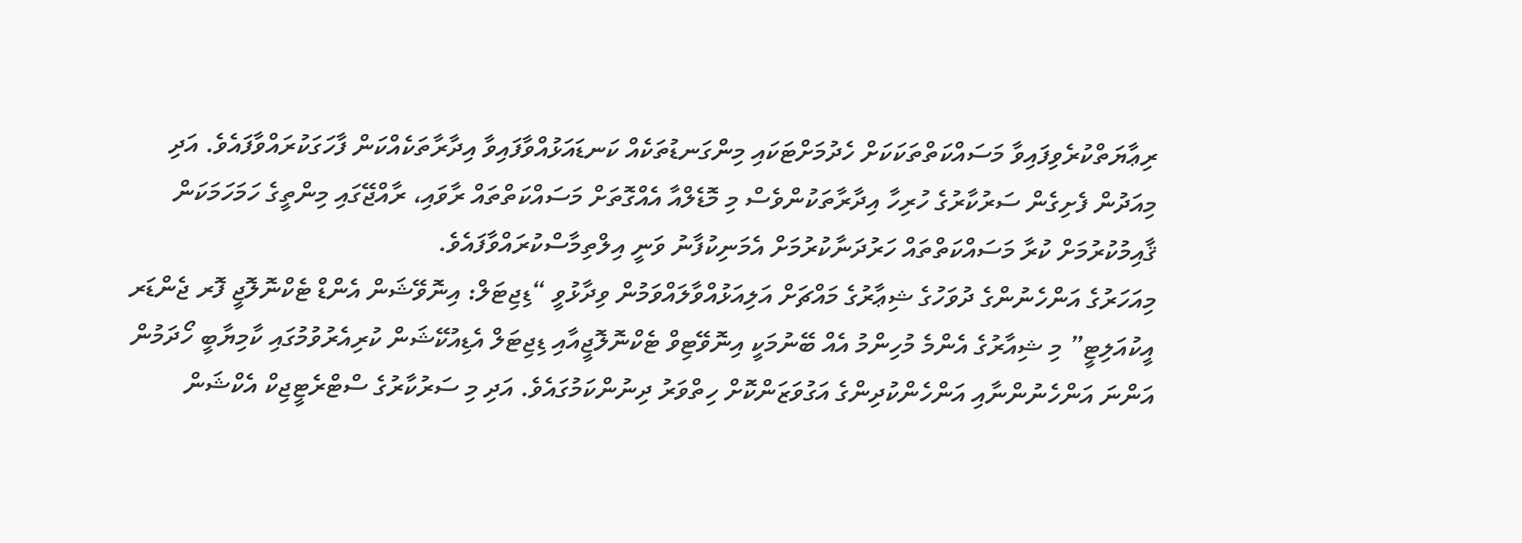ރިޢާޔަތްކުރެވިފައިވާ މަސައްކަތްތަކަކަށް ހެދުމަށްޓަކައި މިންގަނޑުތަކެއް ކަނޑައަޅުއްވާފައިވާ އިދާރާތަކެއްކަން ފާހަގަކުރައްވާފައެވެ. އަދި މިއަދުން ފެށިގެން ސަރުކާރުގެ ހުރިހާ އިދާރާތަކުންވެސް މި މޮޑެލްއާ އެއްގޮތަށް މަސައްކަތްތައް ރާވައި، ރާއްޖޭގައި މިންތީގެ ހަމަހަމަކަން ޤާއިމުކުރުމަށް ކުރާ މަސައްކަތްތައް ހަރުދަނާކުރުމަށް އެމަނިކުފާނު ވަނީ އިލްތިމާސްކުރައްވާފައެވެ.
މިއަހަރުގެ އަންހެނުންގެ ދުވަހުގެ ޝިޢާރުގެ މައްޗަށް އަލިއަޅުއްވާލައްވަމުން ވިދާޅުވީ “ޑިޖިޓަލް: އިނޮވޭޝަން އެންޑް ޓެކްނޮލޮޖީ ފޮރ ޖެންޑަރ އީކުއަލިޓީ” މި ޝިއާރުގެ އެންމެ މުހިންމު އެއް ބޭނުމަކީ އިނޮވޭޓިވް ޓެކްނޮލޮޖީއާއި ޑިޖިޓަލް އެޑިއުކޭޝަން ކުރިއެރުވުމުގައި ކާމިޔާބީ ހޯދަމުން އަންނަ އަންހެނުންނާއި އަންހެންކުދިންގެ އަގުވަޒަންކޮށް ހިތްވަރު ދިނުންކަމުގައެވެ. އަދި މި ސަރުކާރުގެ ސްޓްރެޓީޖިކް އެކްޝަން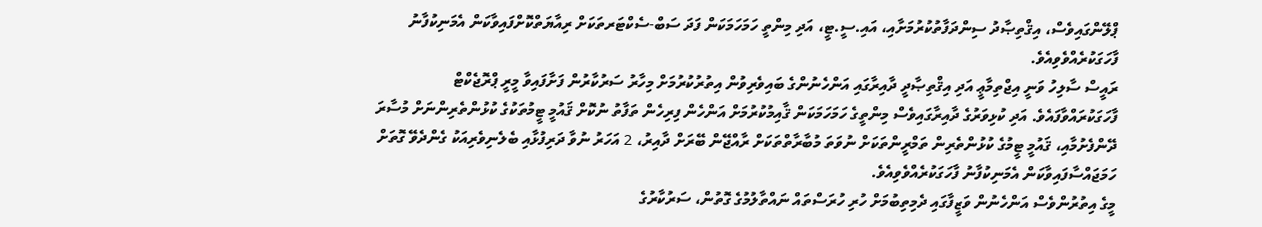ޕްލޭންގައިވެސް، އިޤްތިޞާދު ސިންދަފާތުކުރުމަށާއި، އައި.ސީ.ޓީ، އަދި މިންތީ ހަމަހަމަކަން ފަދަ ސަބް-ސެކްޓަރތަކަށް ރިއާޔަތްކޮށްފައިވާކަން އެމަނިކުފާނު ފާހަގަކުރެއްވެވިއެވެ.
ރައީސް ސާލިހު ވަނީ އިޖްތިމާޢީ އަދި އިޤްތިޞާދީ ދާއިރާގައި އަންހެނުންގެ ބައިވެރިވުން އިތުރުކުރުމަށް މިހާރު ސަރުކާރުން ފަށާފައިވާ މީރީ ޕްރޮޖެކްޓް ފާހަގަކުރައްވާފައެވެ. އަދި ކުޅިވަރުގެ ދާއިރާގައިވެސް މިންތީގެ ހަމަހަމަކަން ޤާއިމުކުރުމަށް އަންހެން ފިރިހެން ތަފާތު ނުކޮށް ޤައުމީ ޓީމުތަކުގެ ކުޅުންތެރިންނަށް މުސާރަ ދޭންފެށުމާއި، ޤައުމީ ޓީމުގެ ކުޅުންތެރިން ތަމްރީންތަކަށް ނުވަތަ މުބާރާތްތަކަށް ރާއްޖޭން ބޭރަށް ދާއިރު، 2 އަހަރު ނުވާ ދަރިފުޅާއި ބެލެނިވެރިއަކު ގެންދެވޭ ގޮތަށް ހަމަޖައްސާފައިވާކަން އެމަނިކުފާނު ފާހަގަކުރެއްވެވިއެވެ.
މީގެ އިތުރުންވެސް އަންހެނުން ވަޒީފާގައި ދެމިތިބުމަށް ހުރި ހުރަސްތައް ނައްތާލުމުގެ ގޮތުން، ސަރުކާރުގެ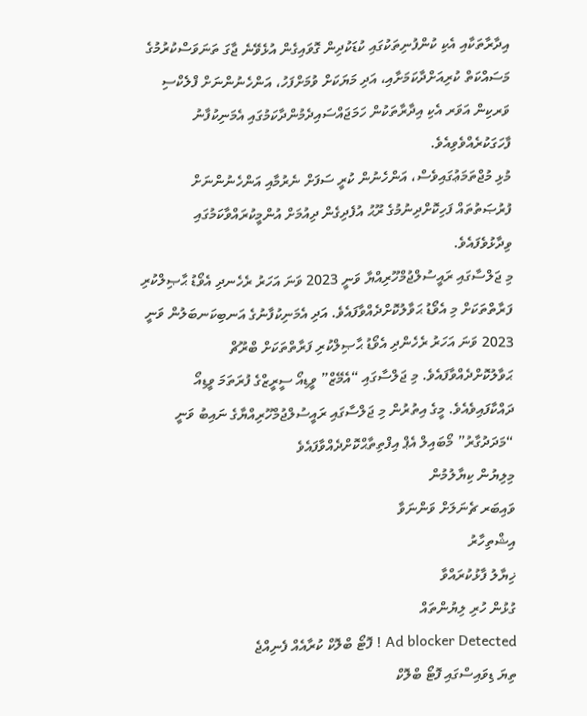އިދާރާތަކާއި އެކި ކުންފުނިތަކުގައި ކުޑަކުދިން ގޮވައިގެން އުޅެވޭނެ ޖާގަ ތަނަވަސްކުރުމުގެ މަސައްކަތް ކުރިއަށްދާކަމަށާއި، އަދި މަޔަކަށް ވުމަށްފަހު، އަންހެނުންނަށް ފްލެކްސި ވަރކިން އަވަރ އެކި އިދާރާތަކުން ހަމަޖައްސައިދެމުންދާކަމުގައި އެމަނިކުފާނު ފާހަގަކުރެއްވެވިއެވެ.
މުޅި މުޖްތަމަޢުގައިވެސް، އަންހެނުން ކުރީ ސަފަށް ނެރުމާއި އަންހެނުންނަށް ފުރުޞަތުތައް ފަހިކޮށްދިނުމުގެ ރޫޙު އުފެދިގެން ދިއުމަށް އުންމީކުރައްވާކަމުގައި ވިދާޅުވެފައެވެ.
މި ޖަލްސާގައި ރައީސުލްޖުމްހޫރިއްޔާ ވަނީ 2023 ވަނަ އަހަރު ރެހެނދި އެވޯޑު ޙާޞިލްކުރި ފަރާތްތަކަށް މި އެވޯޑު ޙަވާލުކޮށްދެއްވާފައެވެ. އަދި އެމަނިކުފާނުގެ އަނބިކަނބަލުން ވަނީ 2023 ވަނަ އަހަރު ރެހެންދި އެވޯޑު ޙާޞިލްކުރި ފަރާތްތަކަށް ބްރޫޗް ޙަވާލުކޮށްދެއްވާފައެވެ. މި ޖަލްސާގައި “އެމޭޒް” ވީޑިއޯ ސީރީޒްގެ ފުރަތަމަ ވީޑިއޯ ދައްކާފައިވެއެވެ. މީގެ އިތުރުން މި ޖަލްސާގައި ރައީސުލްޖުމްހޫރިއްޔާގެ ނައިބު ވަނީ “މަދަދުގާރު” މޯބައިލް އެޕް އިފްތިތާޙްކޮށްދެއްވާފައެވެ
މިލިޔުން ކިޔާލުމުން
ވައިބަރ ޗެނަލަށް ވަންނަވާ
އިޝްތިހާރު
ޚިޔާލު ފާޅުކުރައްވާ
ގުޅުން ހުރި ލިޔުންތައް
Ad blocker Detected ! ފޮޓޯ ބްލޮކް ކުރާއެއް ފެނިއްޖެ
ތިޔަ ޑިވައިސްގައި ފޮޓޯ ބްލޮކް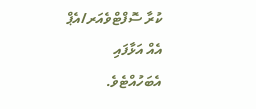ކުރާ ސޮފްޓްވެއަރ/އެޕް އެއް އަޅާފައި އެބަހުއްޓެވެ.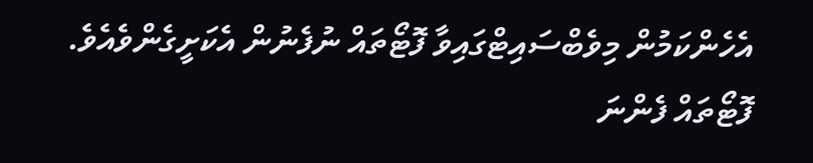އެހެންކަމުން މިވެބްސައިޓްގައިވާ ފޮޓޯތައް ނުފެނުން އެކަށީގެންވެއެވެ. ފޮޓޯތައް ފެންނަ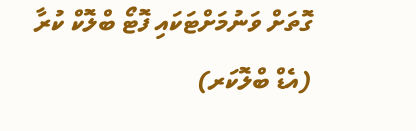ގޮތަށް ވަނުމަށްޓަކައި ފޮޓޯ ބްލޮކް ކުރާ (އެޑް ބްލޮކަރ)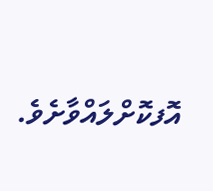އޮފކޮށްލައްވާށެވެ.